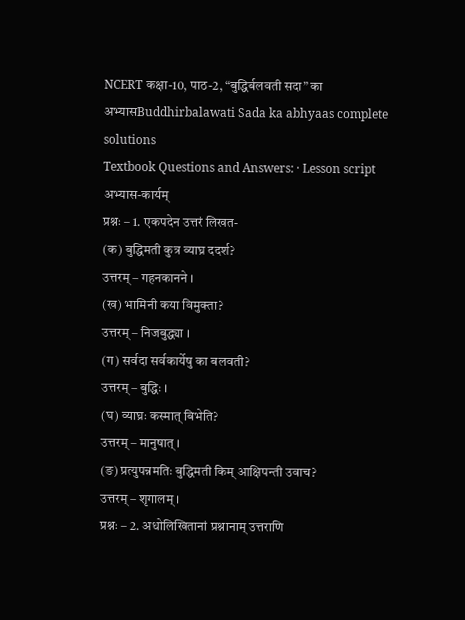NCERT कक्षा-10, पाठ-2, “बुद्धिर्बलवती सदा” का अभ्यासBuddhirbalawati Sada ka abhyaas complete solutions
Textbook Questions and Answers: · Lesson script
अभ्यास-कार्यम्
प्रश्नः – 1. एकपदेन उत्तरं लिखत-
(क) बुद्धिमती कुत्र व्याघ्र ददर्श?
उत्तरम् – गहनकानने ।
(ख) भामिनी कया विमुक्ता?
उत्तरम् – निजबुद्ध्या ।
(ग) सर्वदा सर्वकार्येषु का बलवती?
उत्तरम् – बुद्धिः ।
(घ) व्याघ्रः कस्मात् बिभेति?
उत्तरम् – मानुषात् ।
(ङ) प्रत्युपन्नमतिः बुद्धिमती किम् आक्षिपन्ती उवाच?
उत्तरम् – शृगालम् ।
प्रश्नः – 2. अधोलिखितानां प्रश्नानाम् उत्तराणि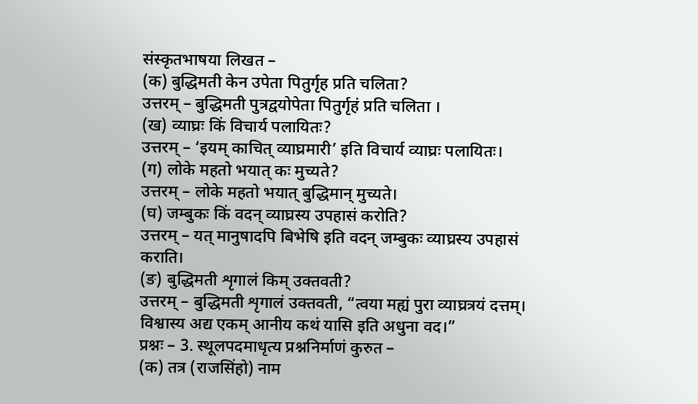संस्कृतभाषया लिखत –
(क) बुद्धिमती केन उपेता पितुर्गृह प्रति चलिता?
उत्तरम् – बुद्धिमती पुत्रद्वयोपेता पितुर्गृहं प्रति चलिता ।
(ख) व्याघ्रः किं विचार्य पलायितः?
उत्तरम् – ‘इयम् काचित् व्याघ्रमारी’ इति विचार्य व्याघ्रः पलायितः।
(ग) लोके महतो भयात् कः मुच्यते?
उत्तरम् – लोके महतो भयात् बुद्धिमान् मुच्यते।
(घ) जम्बुकः किं वदन् व्याघ्रस्य उपहासं करोति?
उत्तरम् – यत् मानुषादपि बिभेषि इति वदन् जम्बुकः व्याघ्रस्य उपहासं कराति।
(ङ) बुद्धिमती शृगालं किम् उक्तवती?
उत्तरम् – बुद्धिमती शृगालं उक्तवती, “त्वया मह्यं पुरा व्याघ्रत्रयं दत्तम्। विश्वास्य अद्य एकम् आनीय कथं यासि इति अधुना वद।”
प्रश्नः – 3. स्थूलपदमाधृत्य प्रश्ननिर्माणं कुरुत –
(क) तत्र (राजसिंहो) नाम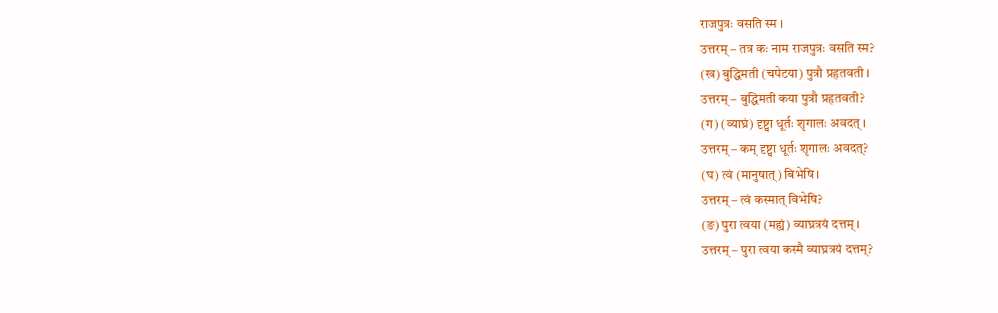राजपुत्रः वसति स्म ।
उत्तरम् – तत्र कः नाम राजपुत्रः वसति स्म?
(ख) बुद्धिमती (चपेटया) पुत्रौ प्रहृतवती ।
उत्तरम् – बुद्धिमती कया पुत्रौ प्रहृतवती?
(ग) (व्याघ्रं) दृष्ट्वा धूर्तः शृगालः अवदत् ।
उत्तरम् – कम् दृष्ट्वा धूर्तः शृगालः अवदत्?
(घ) त्वं (मानुषात्) बिभेषि ।
उत्तरम् – त्वं कस्मात् विभेषि?
(ङ) पुरा त्वया (मह्यं) व्याघ्रत्रयं दत्तम् ।
उत्तरम् – पुरा त्वया कस्मै व्याघ्रत्रयं दत्तम्?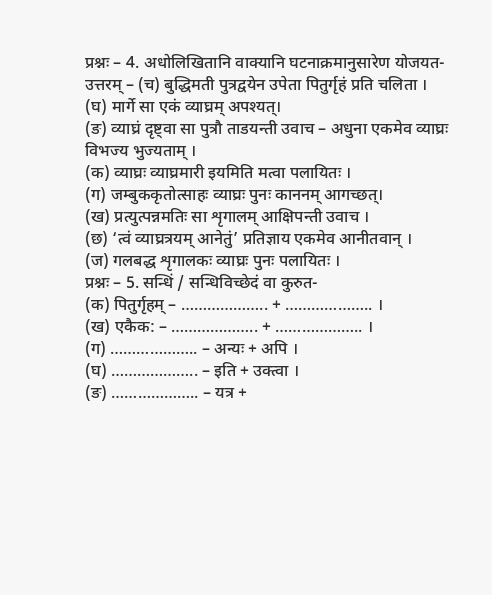प्रश्नः – 4. अधोलिखितानि वाक्यानि घटनाक्रमानुसारेण योजयत-
उत्तरम् – (च) बुद्धिमती पुत्रद्वयेन उपेता पितुर्गृहं प्रति चलिता ।
(घ) मार्गे सा एकं व्याघ्रम् अपश्यत्।
(ङ) व्याघ्रं दृष्ट्वा सा पुत्रौ ताडयन्ती उवाच – अधुना एकमेव व्याघ्रः विभज्य भुज्यताम् ।
(क) व्याघ्रः व्याघ्रमारी इयमिति मत्वा पलायितः ।
(ग) जम्बुककृतोत्साहः व्याघ्रः पुनः काननम् आगच्छत्।
(ख) प्रत्युत्पन्नमतिः सा शृगालम् आक्षिपन्ती उवाच ।
(छ) ‘त्वं व्याघ्रत्रयम् आनेतुं’ प्रतिज्ञाय एकमेव आनीतवान् ।
(ज) गलबद्ध शृगालकः व्याघ्रः पुनः पलायितः ।
प्रश्नः – 5. सन्धिं / सन्धिविच्छेदं वा कुरुत-
(क) पितुर्गृहम् – ……………….. + ……………….. ।
(ख) एकैक: – ……………….. + ……………….. ।
(ग) ……………….. – अन्यः + अपि ।
(घ) ……………….. – इति + उक्त्वा ।
(ङ) ……………….. – यत्र +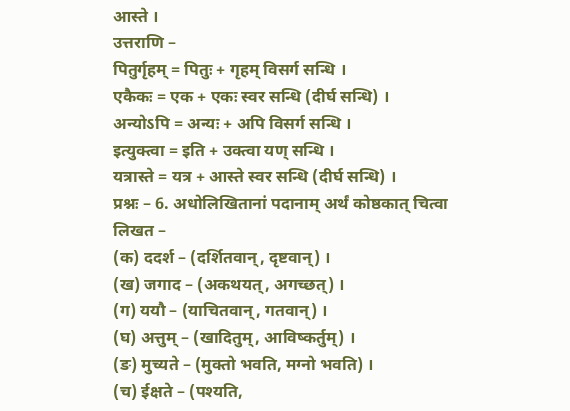आस्ते ।
उत्तराणि –
पितुर्गृहम् = पितुः + गृहम् विसर्ग सन्धि ।
एकैकः = एक + एकः स्वर सन्धि (दीर्घ सन्धि) ।
अन्योऽपि = अन्यः + अपि विसर्ग सन्धि ।
इत्युक्त्वा = इति + उक्त्वा यण् सन्धि ।
यत्रास्ते = यत्र + आस्ते स्वर सन्धि (दीर्घ सन्धि) ।
प्रश्नः – 6. अधोलिखितानां पदानाम् अर्थं कोष्ठकात् चित्वा लिखत –
(क) ददर्श – (दर्शितवान्, दृष्टवान्) ।
(ख) जगाद – (अकथयत्, अगच्छत्) ।
(ग) ययौ – (याचितवान्, गतवान्) ।
(घ) अत्तुम् – (खादितुम्, आविष्कर्तुम्) ।
(ङ) मुच्यते – (मुक्तो भवति, मग्नो भवति) ।
(च) ईक्षते – (पश्यति,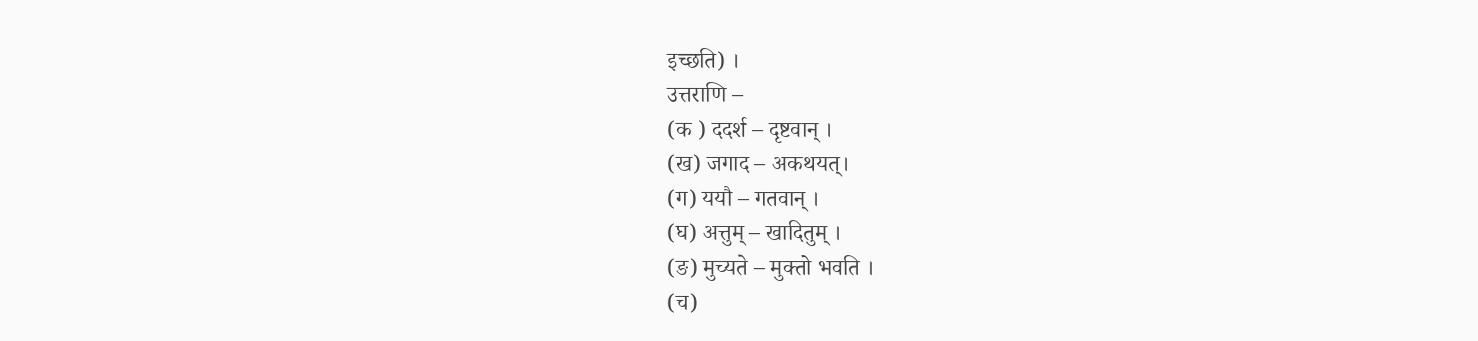इच्छति) ।
उत्तराणि –
(क ) ददर्श – दृष्टवान् ।
(ख) जगाद – अकथयत्।
(ग) ययौ – गतवान् ।
(घ) अत्तुम् – खादितुम् ।
(ङ) मुच्यते – मुक्तो भवति ।
(च)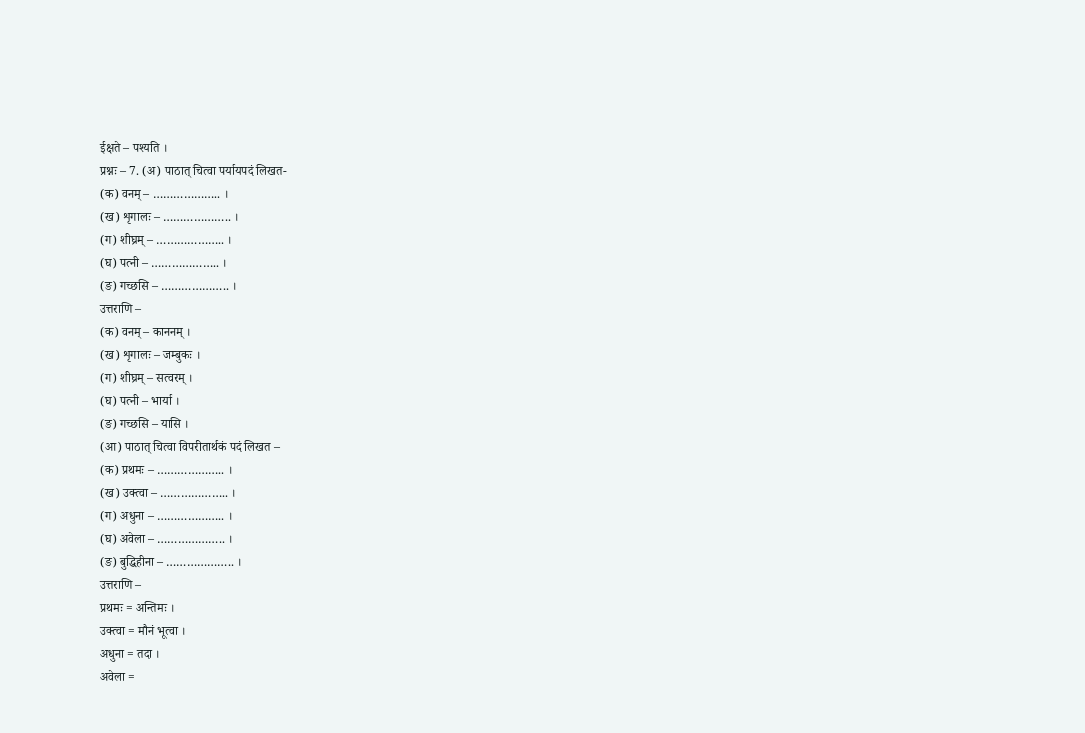ईक्षते – पश्यति ।
प्रश्नः – 7. (अ) पाठात् चित्वा पर्यायपदं लिखत-
(क) वनम् – ……………….. ।
(ख) शृगालः – ……………….. ।
(ग) शीघ्रम् – ……………….. ।
(घ) पत्नी – ……………….. ।
(ङ) गच्छसि – ……………….. ।
उत्तराणि –
(क) वनम् – काननम् ।
(ख) शृगालः – जम्बुकः ।
(ग) शीघ्रम् – सत्वरम् ।
(घ) पत्नी – भार्या ।
(ङ) गच्छसि – यासि ।
(आ) पाठात् चित्वा विपरीतार्थकं पदं लिखत –
(क) प्रथमः – ……………….. ।
(ख) उक्त्वा – ……………….. ।
(ग) अधुना – ……………….. ।
(घ) अवेला – ……………….. ।
(ङ) बुद्धिहीना – ……………….. ।
उत्तराणि –
प्रथमः = अन्तिमः ।
उक्त्वा = मौनं भूत्वा ।
अधुना = तदा ।
अवेला =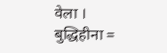वेला ।
बुद्धिहीना =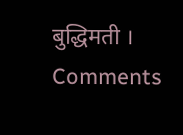बुद्धिमती ।
Comments